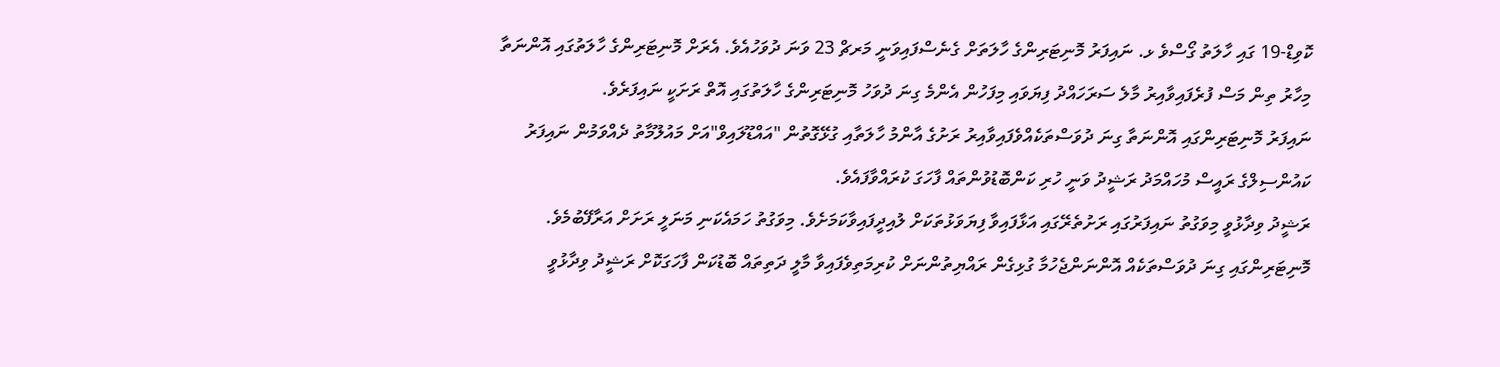ކޮވިޑް-19 ގައި ހާލަތު ގޯސްވެ ޅ. ނައިފަރު މޮނިޓަރިންގެ ހާލަތަށް ގެނެސްފައިވަނީ މަރޗް 23 ވަނަ ދުވަހުއެވެ. އެރަށް މޮނިޓަރިންގެ ހާލަތުގައި އޮންނަތާ މިހާރު ތިން މަސް ފުރެފައިވާއިރު މާލެ ސަރަހައްދު ފިޔަވައި މިފަހުން އެންމެ ގިނަ ދުވަހު މޮނިޓަރިންގެ ހާލަތުގައި އޮތް ރަށަކީ ނައިފަރެވެ.
ނައިފަރު މޮނިޓަރިންގައި އޮންނަތާ ގިނަ ދުވަސްތަކެއްވެފައިވާއިރު ރަށުގެ އާންމު ހާލަތާއި ގުޅޭގޮތުން "އައްޑޫލައިވް"އަށް މައުލޫމާތު ދެއްވަމުން ނައިފަރު ކައުންސިލްގެ ރައީސް މުހައްމަދު ރަޝީދު ވަނީ ހުރި ކަންބޮޑުވުންތައް ފާހަގަ ކުރައްވާފައެވެ.
ރަޝީދު ވިދާޅުވީ މިވަގުތު ނައިފަރުގައި ރަށުތެރޭގައި އަޅާފައިވާ ފިޔަވަޅުތަކަށް ލުއިދީފައިވާކަމަށެވެ. މިވަގުތު ހަމައެކަނި މަނަލީ ރަށަށް އަރާފޭބުމެވެ.
މޮނިޓަރިންގައި ގިނަ ދުވަސްތަކެއް އޮންނަންޖެހުމާ ގުޅިގެން ރައްޔިތުންނަށް ކުރިމަތިވެފައިވާ މާލީ ދަތިތައް ބޮޑުކަން ފާހަގަކޮށް ރަޝީދު ވިދާޅުވީ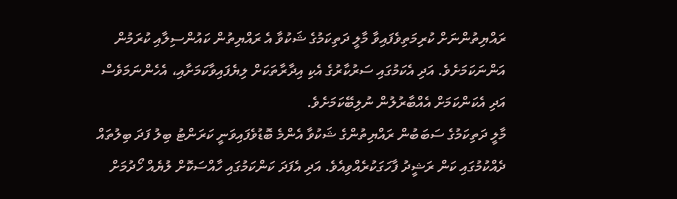ރައްޔިތުންނަށް ކުރިމަތިވެފައިވާ މާލީ ދަތިކަމުގެ ޝަކުވާ އެ ރައްޔިތުން ކައުންސިލާއި ކުރަމުން އަންނަކަމަށެވެ. އަދި އެކަމުގައި ސަރުކާރުގެ އެކި އިދާރާތަކަށް ލިޔެފައިވާކަމަށާއި، އެހެންނަމަވެސް އަދި އެކަންކަމަށް އެއްބާރުލުން ނުލިބޭކަމަށެވެ.
މާލީ ދަތިކަމުގެ ސަބަބުން ރައްޔިތުންގެ ޝަކުވާ އެންމެ ބޮޑުވެފައިވަނީ ކަރަންޓު ބިލު ފަދަ ބިލުތައް ދެއްކުމުގައި ކަން ރަޝީދު ފާހަގަކުރެއްވިއެވެ. އަދި އެފަދަ ކަންކަމުގައި ހާއްސަކޮށް ލުޔެއް ހޯދުމަށް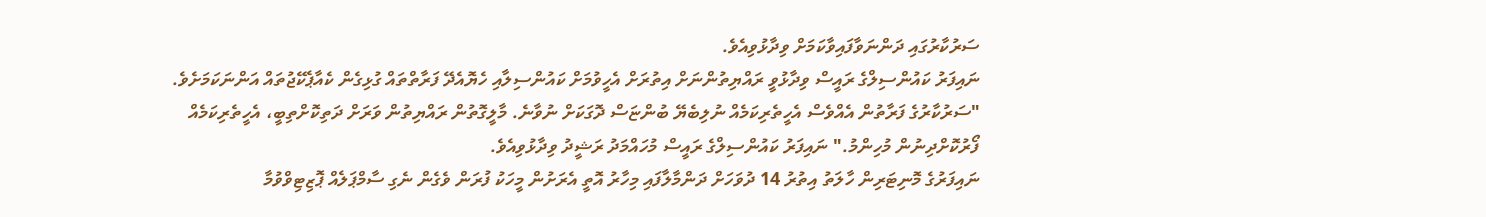ސަރުކާރުގައި ދަންނަވާފައިވާކަމަށް ވިދާޅުވިއެވެ.
ނައިފަރު ކައުންސިލްގެ ރައީސް ވިދާޅުވީ ރައްޔިތުންނަށް އިތުރަށް އެހީވުމަށް ކައުންސިލާއި ހެޔޮއެދޭ ފަރާތްތައް ގުޅިގެން ކެއާޕެކޭޖުތައް އަންނަކަމަށެވެ.
"ސަރުކާރުގެ ފަރާތުން އެއްވެސް އެހީތެރިކަމެއް ނުލިބެޔޭ ބުންޏަސް ދޮގަކަށް ނުވާނެ. މާލީގޮތުން ރައްޔިތުން ވަރަށް ދަތިކޮށްތިބީ، އެހީތެރިކަމެއް ފޯރުކޮށްދިނުން މުހިންމު." ނައިފަރު ކައުންސިލްގެ ރައީސް މުހައްމަދު ރަޝީދު ވިދާޅުވިއެވެ.
ނައިފަރުގެ މޮނިޓަރިން ހާލަތު އިތުރު 14 ދުވަހަށް ދަންމާލާފައި މިހާރު އޮތީ އެރަށުން މީހަކު ފުރަން ވެގެން ނެގި ސާމްޕަލެއް ޕޮޒިޓިވްވުމާ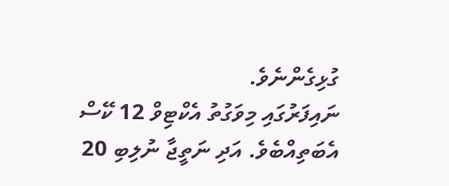ގުޅިގެންނެވެ.
ނައިފަރުގައި މިވަގުތު އެކްޓިވް 12 ކޭސް އެބަތިއްބެވެ. އަދި ނަތީޖާ ނުލިބި 20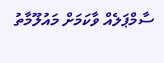ސާމްޕަލެއް ވާކަމަށް މައުލޫމާތު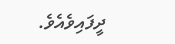ދީފައިވެއެވެ.